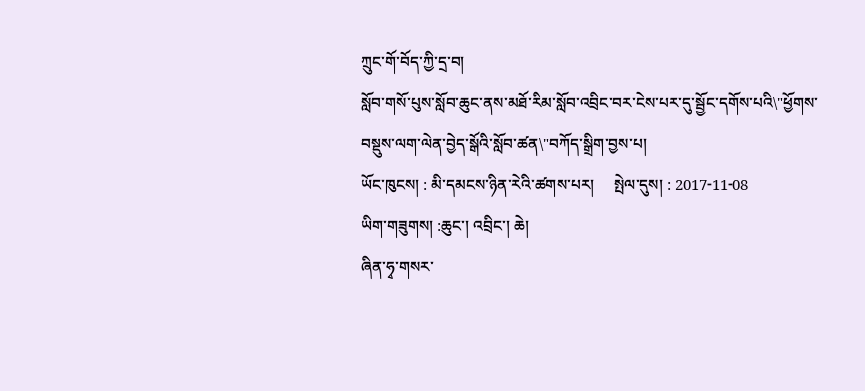ཀྲུང་གོ་བོད་ཀྱི་དྲ་བ།
སློབ་གསོ་པུས་སློབ་ཆུང་ནས་མཐོ་རིམ་སློབ་འབྲིང་བར་ངེས་པར་དུ་སྦྱོང་དགོས་པའི\"ཕྱོགས་བསྡུས་ལག་ལེན་བྱེད་སྒོའི་སློབ་ཚན\"བཀོད་སྒྲིག་བྱས་པ།
ཡོང་ཁུངས། : མི་དམངས་ཉིན་རེའི་ཚགས་པར།     སྤེལ་དུས། : 2017-11-08
ཡིག་གཟུགས། :ཆུང་། འབྲིང་། ཆེ།
ཞིན་ཧྭ་གསར་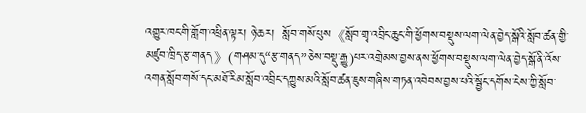འགྱུར་ཁང་གི་གློག་འཕྲིན་ལྟར། ཉེ་ཆར།  སློབ་གསོ་པུས《སློབ་གྲྭ་འབྲིང་ཆུང་གི་ཕྱོགས་བསྡུས་ལག་ལེན་བྱེད་སྒོའི་སློབ་ཚན་གྱི་མཛུབ་ཁྲིད་རྩ་གནད》(གཤམ་དུ“རྩ་གནད”ཅེས་བསྡུ་རྒྱུ)པར་འགྲེམས་བྱས་ནས་ཕྱོགས་བསྡུས་ལག་ལེན་བྱེད་སྒོ་ནི་འོས་འགན་སློབ་གསོ་དང་མཐོ་རིམ་སློབ་འབྲིང་དཀྱུས་མའི་སློབ་ཚན་ཇུས་གཞིས་གཏན་འབེབས་བྱས་པའི་སྦྱོང་དགོས་ངེས་ཀྱི་སློབ་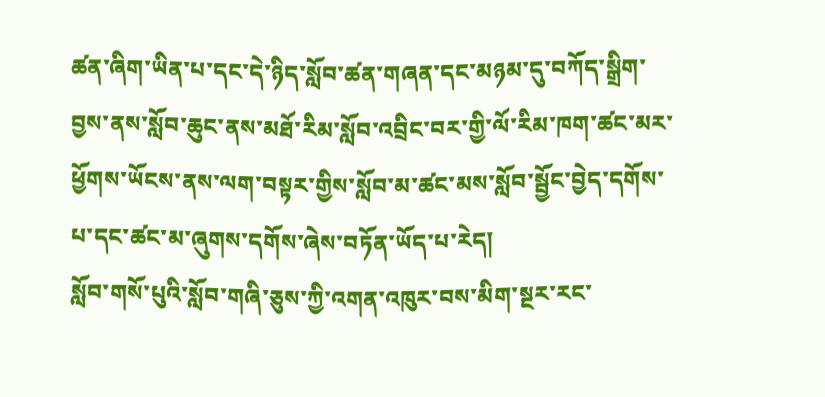ཚན་ཞིག་ཡིན་པ་དང་དེ་ཉིད་སློབ་ཚན་གཞན་དང་མཉམ་དུ་བཀོད་སྒྲིག་བྱས་ནས་སློབ་ཆུང་ནས་མཐོ་རིམ་སློབ་འབྲིང་བར་གྱི་ལོ་རིམ་ཁག་ཚང་མར་ཕྱོགས་ཡོངས་ནས་ལག་བསྟར་གྱིས་སློབ་མ་ཚང་མས་སློབ་སྦྱོང་བྱེད་དགོས་པ་དང་ཚང་མ་ཞུགས་དགོས་ཞེས་བཏོན་ཡོད་པ་རེད།
སློབ་གསོ་པུའི་སློབ་གཞི་ཅུས་ཀྱི་འགན་འཁུར་བས་མིག་སྔར་རང་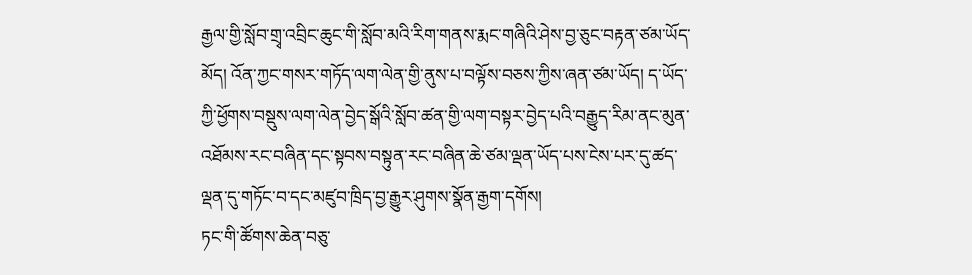རྒྱལ་གྱི་སློབ་གྲྭ་འབྲིང་ཆུང་གི་སློབ་མའི་རིག་གནས་རྨང་གཞིའི་ཤེས་བྱ་ཅུང་བརྟན་ཙམ་ཡོད་མོད། འོན་ཀྱང་གསར་གཏོད་ལག་ལེན་གྱི་ནུས་པ་བལྟོས་བཅས་ཀྱིས་ཞན་ཙམ་ཡོད། ད་ཡོད་ཀྱི་ཕྱོགས་བསྡུས་ལག་ལེན་བྱེད་སྒོའི་སློབ་ཚན་གྱི་ལག་བསྟར་བྱེད་པའི་བརྒྱུད་རིམ་ནང་མུན་འཐོམས་རང་བཞིན་དང་སྟབས་བསྟུན་རང་བཞིན་ཆེ་ཙམ་ལྡན་ཡོད་པས་ངེས་པར་དུ་ཚད་ལྡན་དུ་གཏོང་བ་དང་མཛུབ་ཁྲིད་བྱ་རྒྱུར་ཤུགས་སྣོན་རྒྱག་དགོས།
ཏང་གི་ཚོགས་ཆེན་བཅུ་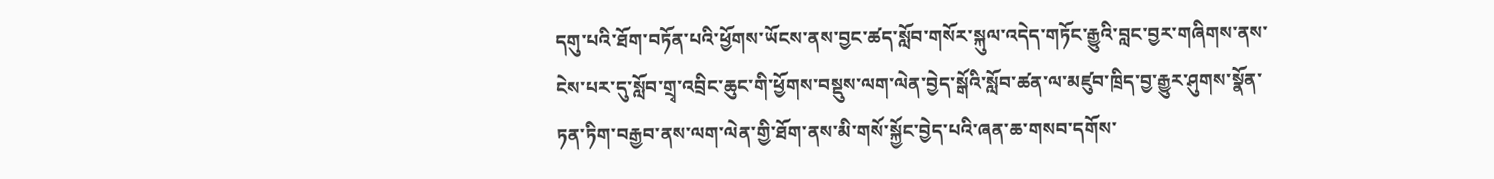དགུ་པའི་ཐོག་བཏོན་པའི་ཕྱོགས་ཡོངས་ནས་བྱང་ཚད་སློབ་གསོར་སྐུལ་འདེད་གཏོང་རྒྱུའི་བླང་བྱར་གཞིགས་ནས་ངེས་པར་དུ་སློབ་གྲྭ་འབྲིང་ཆུང་གི་ཕྱོགས་བསྡུས་ལག་ལེན་བྱེད་སྒོའི་སློབ་ཚན་ལ་མཛུབ་ཁྲིད་བྱ་རྒྱུར་ཤུགས་སྣོན་ཏན་ཏིག་བརྒྱབ་ནས་ལག་ལེན་གྱི་ཐོག་ནས་མི་གསོ་སྐྱོང་བྱེད་པའི་ཞན་ཆ་གསབ་དགོས་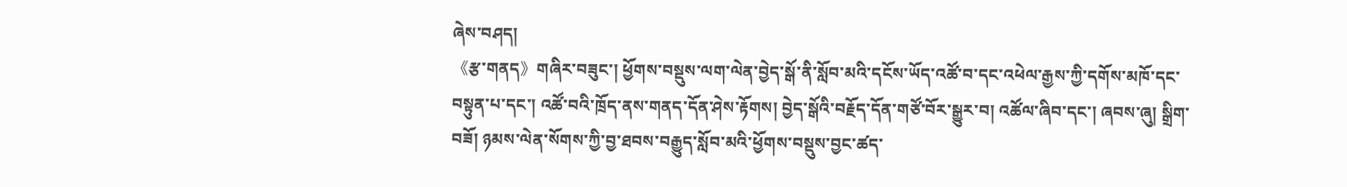ཞེས་བཤད།
《རྩ་གནད》གཞིར་བཟུང་། ཕྱོགས་བསྡུས་ལག་ལེན་བྱེད་སྒོ་ནི་སློབ་མའི་དངོས་ཡོད་འཚོ་བ་དང་འཕེལ་རྒྱས་ཀྱི་དགོས་མཁོ་དང་བསྟུན་པ་དང་། འཚོ་བའི་ཁྲོད་ནས་གནད་དོན་ཤེས་རྟོགས། བྱེད་སྒོའི་བརྗོད་དོན་གཙོ་བོར་སྒྱུར་བ། འཚོལ་ཞིབ་དང་། ཞབས་ཞུ། སྒྲིག་བཟོ། ཉམས་ལེན་སོགས་ཀྱི་བྱ་ཐབས་བརྒྱུད་སློབ་མའི་ཕྱོགས་བསྡུས་བྱང་ཚད་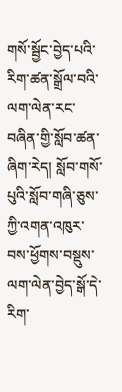གསོ་སྦྱོང་བྱེད་པའི་རིག་ཚན་སྒྲོལ་བའི་ལག་ལེན་རང་བཞིན་གྱི་སློབ་ཚན་ཞིག་རེད། སློབ་གསོ་པུའི་སློབ་གཞི་ཅུས་ཀྱི་འགན་འཁུར་བས་ཕྱོགས་བསྡུས་ལག་ལེན་བྱེད་སྒོ་དེ་རིག་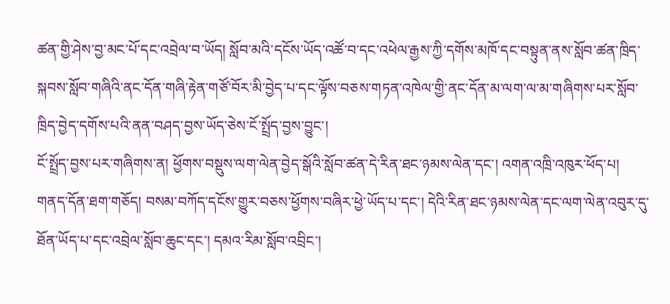ཚན་གྱི་ཤེས་བྱ་མང་པོ་དང་འབྲེལ་བ་ཡོད། སློབ་མའི་དངོས་ཡོད་འཚོ་བ་དང་འཕེལ་རྒྱས་ཀྱི་དགོས་མཁོ་དང་བསྟུན་ནས་སློབ་ཚན་ཁྲིད་སྐབས་སློབ་གཞིའི་ནང་དོན་གཞི་རྟེན་གཙོ་བོར་མི་བྱེད་པ་དང་ལྟོས་བཅས་གཏན་འཁེལ་གྱི་ནང་དོན་མ་ལག་ལ་མ་གཞིགས་པར་སློབ་ཁྲིད་བྱེད་དགོས་པའི་ནན་བཤད་བྱས་ཡོད་ཅེས་ངོ་སྤྲོད་བྱས་བྱུང་།
ངོ་སྤྲོད་བྱས་པར་གཞིགས་ན། ཕྱོགས་བསྡུས་ལག་ལེན་བྱེད་སྒོའི་སློབ་ཚན་དེ་རིན་ཐང་ཉམས་ལེན་དང་། འགན་འཁྲི་འཁུར་ཕོད་པ། གནད་དོན་ཐག་གཅོད། བསམ་བཀོད་དངོས་གྱུར་བཅས་ཕྱོགས་བཞིར་ཕྱེ་ཡོད་པ་དང་། དེའི་རིན་ཐང་ཉམས་ལེན་དང་ལག་ལེན་འབུར་དུ་ཐོན་ཡོད་པ་དང་འབྲེལ་སློབ་ཆུང་དང་། དམའ་རིམ་སློབ་འབྲིང་།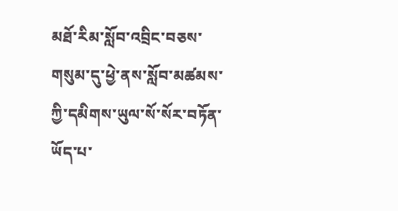མཐོ་རིམ་སློབ་འབྲིང་བཅས་གསུམ་དུ་ཕྱེ་ནས་སློབ་མཚམས་ཀྱི་དམིགས་ཡུལ་སོ་སོར་བཏོན་ཡོད་པ་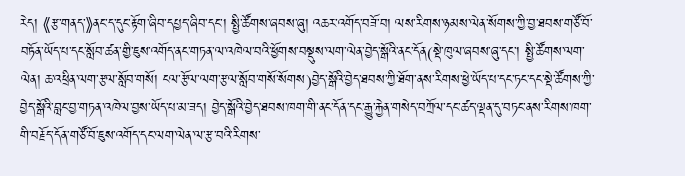རེད། 《རྩ་གནད་》ནང་ད་དུང་རྟོག་ཞིབ་དཔྱད་ཞིབ་དང་། སྤྱི་ཚོགས་ཞབས་ཞུ། འཆར་འགོད་བཟོ་བ། ལས་རིགས་ཉམས་ལེན་སོགས་ཀྱི་བྱ་ཐབས་གཙོ་བོ་བཏོན་ཡོད་པ་དང་སློབ་ཚན་གྱི་ཇུས་འགོད་ནང་གཏན་ལ་འཁེལ་བའི་ཕྱོགས་བསྡུས་ལག་ལེན་བྱེད་སྒོའི་ནང་དོན(སྡེ་ཁུལ་ཞབས་ཞུ་དང་། སྤྱི་ཚོགས་ལག་ལེན། ཆ་འཕྲིན་ལག་རྩལ་སློབ་གསོ། ངལ་རྩོལ་ལག་རྩལ་སློབ་གསོ་སོགས)བྱེད་སྒོའི་བྱེད་ཐབས་ཀྱི་ཐོག་ནས་རིགས་ཕྱེ་ཡོད་པ་དང་ཏང་དང་སྡེ་ཚོགས་ཀྱི་བྱེད་སྒོའི་བླང་བྱ་གཏན་འཁེལ་བྱས་ཡོད་པ་མ་ཟད། བྱེད་སྒོའི་བྱེད་ཐབས་ཁག་གི་ནང་དོན་དང་རྒྱུ་རྐྱེན་གསེད་བཀྲོལ་དང་ཚད་ལྡན་དུ་བཏང་ནས་རིགས་ཁག་གི་བརྗོད་དོན་གཙོ་བོ་ཇུས་འགོད་དང་ལག་ལེན་ལ་རྩ་བའི་རིགས་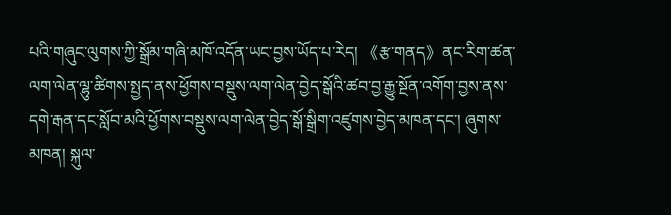པའི་གཞུང་ལུགས་ཀྱི་སྒྲོམ་གཞི་མཁོ་འདོན་ཡང་བྱས་ཡོད་པ་རེད། 《རྩ་གནད》ནང་རིག་ཚན་ལག་ལེན་ལྷུ་ཚིགས་སྤྱད་ནས་ཕྱོགས་བསྡུས་ལག་ལེན་བྱེད་སྒོའི་ཚབ་བྱ་རྒྱུ་སྔོན་འགོག་བྱས་ནས་དགེ་རྒན་དང་སློབ་མའི་ཕྱོགས་བསྡུས་ལག་ལེན་བྱེད་སྒོ་སྒྲིག་འཛུགས་བྱེད་མཁན་དང་། ཞུགས་མཁན། སྐུལ་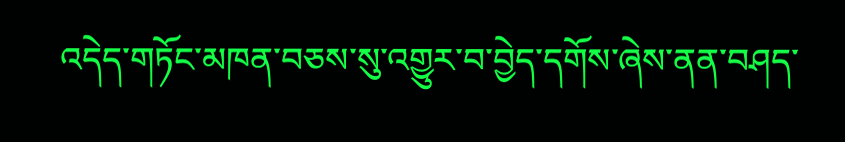འདེད་གཏོང་མཁན་བཅས་སུ་འགྱུར་བ་བྱེད་དགོས་ཞེས་ནན་བཤད་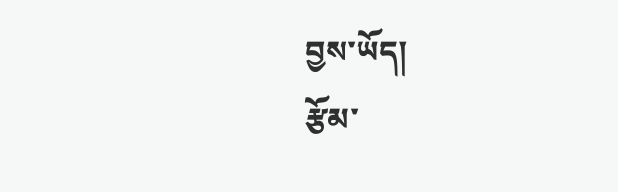བྱས་ཡོད།
རྩོམ་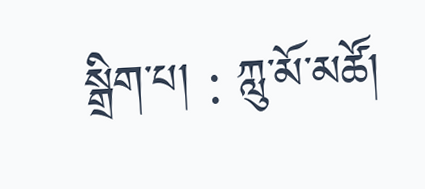སྒྲིག་པ། : ཀླུ་མོ་མཚོ།